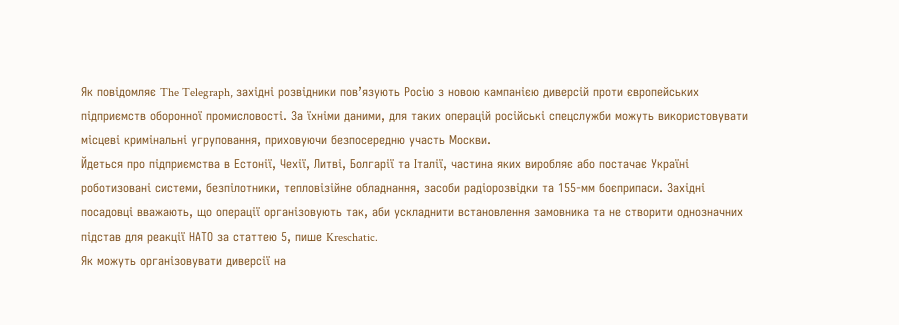Як повідомляє The Telegraph, західні розвідники пов’язують Росію з новою кампанією диверсій проти європейських підприємств оборонної промисловості. За їхніми даними, для таких операцій російські спецслужби можуть використовувати місцеві кримінальні угруповання, приховуючи безпосередню участь Москви.
Йдеться про підприємства в Естонії, Чехії, Литві, Болгарії та Італії, частина яких виробляє або постачає Україні роботизовані системи, безпілотники, тепловізійне обладнання, засоби радіорозвідки та 155-мм боєприпаси. Західні посадовці вважають, що операції організовують так, аби ускладнити встановлення замовника та не створити однозначних підстав для реакції НАТО за статтею 5, пише Kreschatic.
Як можуть організовувати диверсії на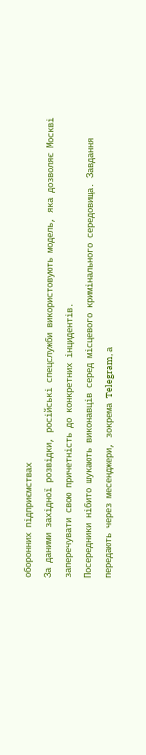оборонних підприємствах
За даними західної розвідки, російські спецслужби використовують модель, яка дозволяє Москві заперечувати свою причетність до конкретних інцидентів.
Посередники нібито шукають виконавців серед місцевого кримінального середовища. Завдання передають через месенджери, зокрема Telegram, а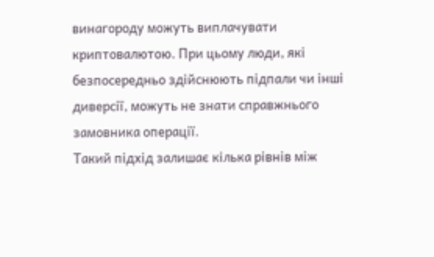винагороду можуть виплачувати криптовалютою. При цьому люди, які безпосередньо здійснюють підпали чи інші диверсії, можуть не знати справжнього замовника операції.
Такий підхід залишає кілька рівнів між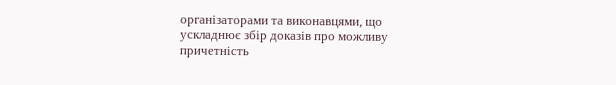організаторами та виконавцями, що ускладнює збір доказів про можливу причетність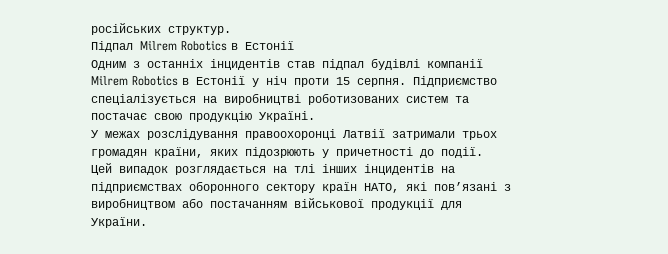російських структур.
Підпал Milrem Robotics в Естонії
Одним з останніх інцидентів став підпал будівлі компанії Milrem Robotics в Естонії у ніч проти 15 серпня. Підприємство спеціалізується на виробництві роботизованих систем та постачає свою продукцію Україні.
У межах розслідування правоохоронці Латвії затримали трьох громадян країни, яких підозрюють у причетності до події.
Цей випадок розглядається на тлі інших інцидентів на підприємствах оборонного сектору країн НАТО, які пов’язані з виробництвом або постачанням військової продукції для України.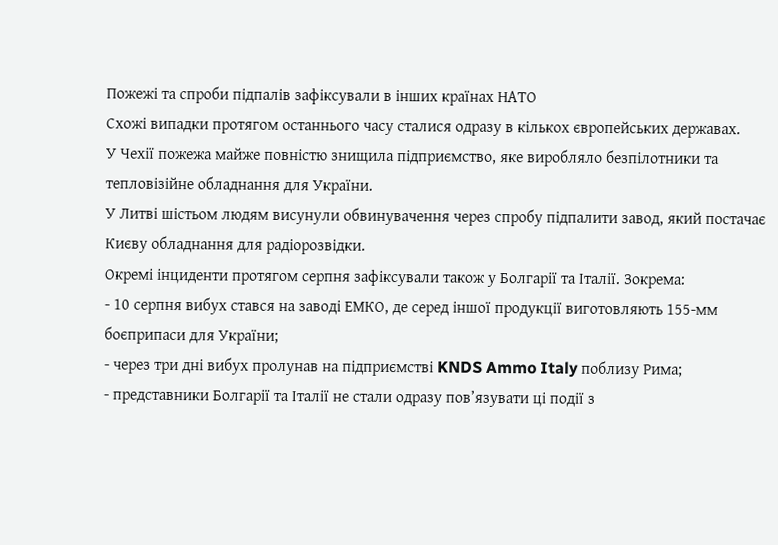Пожежі та спроби підпалів зафіксували в інших країнах НАТО
Схожі випадки протягом останнього часу сталися одразу в кількох європейських державах.
У Чехії пожежа майже повністю знищила підприємство, яке виробляло безпілотники та тепловізійне обладнання для України.
У Литві шістьом людям висунули обвинувачення через спробу підпалити завод, який постачає Києву обладнання для радіорозвідки.
Окремі інциденти протягом серпня зафіксували також у Болгарії та Італії. Зокрема:
- 10 серпня вибух стався на заводі ЕМКО, де серед іншої продукції виготовляють 155-мм боєприпаси для України;
- через три дні вибух пролунав на підприємстві KNDS Ammo Italy поблизу Рима;
- представники Болгарії та Італії не стали одразу пов’язувати ці події з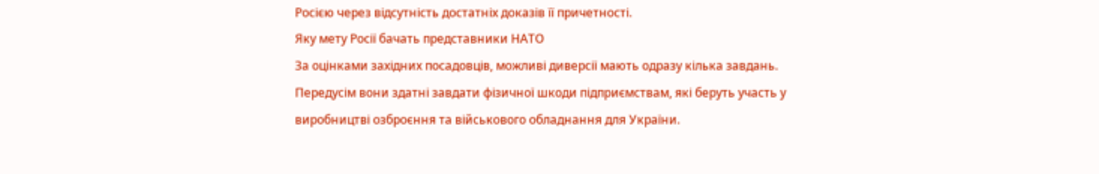Росією через відсутність достатніх доказів її причетності.
Яку мету Росії бачать представники НАТО
За оцінками західних посадовців, можливі диверсії мають одразу кілька завдань. Передусім вони здатні завдати фізичної шкоди підприємствам, які беруть участь у виробництві озброєння та військового обладнання для України.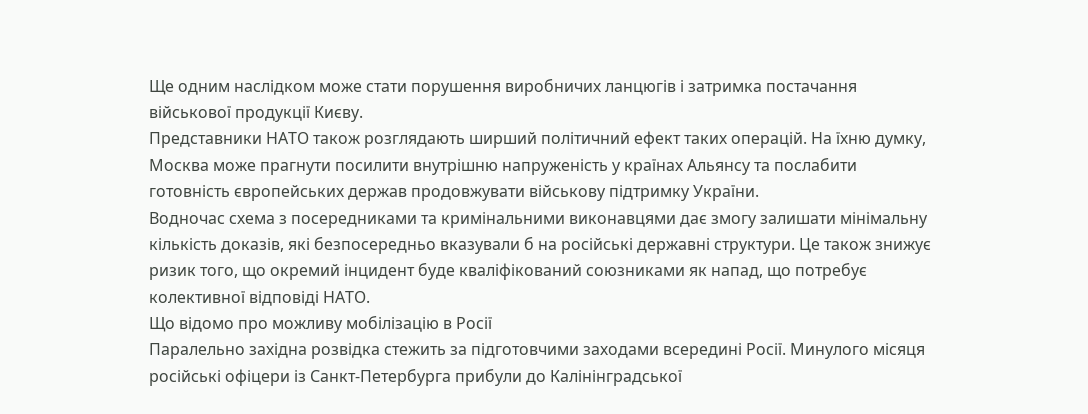Ще одним наслідком може стати порушення виробничих ланцюгів і затримка постачання військової продукції Києву.
Представники НАТО також розглядають ширший політичний ефект таких операцій. На їхню думку, Москва може прагнути посилити внутрішню напруженість у країнах Альянсу та послабити готовність європейських держав продовжувати військову підтримку України.
Водночас схема з посередниками та кримінальними виконавцями дає змогу залишати мінімальну кількість доказів, які безпосередньо вказували б на російські державні структури. Це також знижує ризик того, що окремий інцидент буде кваліфікований союзниками як напад, що потребує колективної відповіді НАТО.
Що відомо про можливу мобілізацію в Росії
Паралельно західна розвідка стежить за підготовчими заходами всередині Росії. Минулого місяця російські офіцери із Санкт-Петербурга прибули до Калінінградської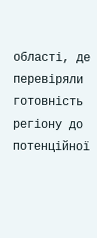області, де перевіряли готовність регіону до потенційної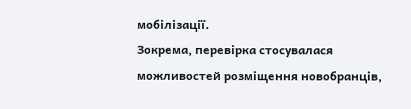мобілізації.
Зокрема, перевірка стосувалася можливостей розміщення новобранців,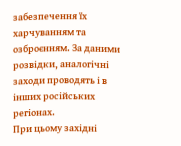забезпечення їх харчуванням та озброєнням. За даними розвідки, аналогічні заходи проводять і в інших російських регіонах.
При цьому західні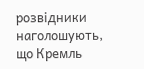розвідники наголошують, що Кремль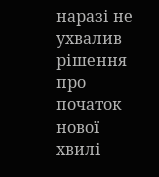наразі не ухвалив рішення про початок нової хвилі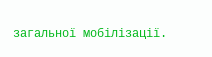загальної мобілізації.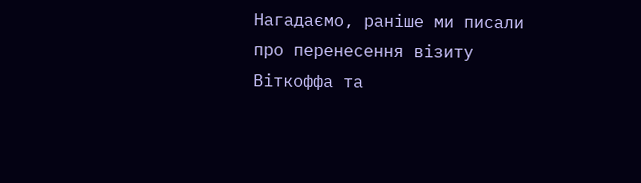Нагадаємо, раніше ми писали про перенесення візиту Віткоффа та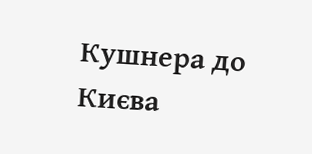Кушнера до Києва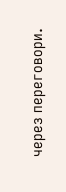через переговори.